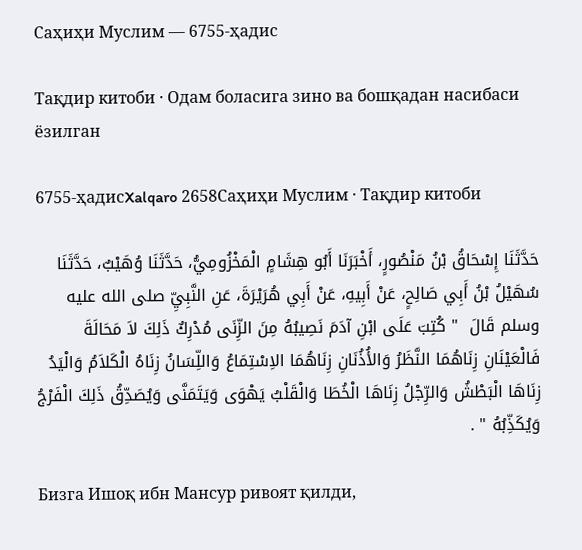Саҳиҳи Муслим — 6755-ҳадис

Тақдир китоби · Одам боласига зино ва бошқадан насибаси ёзилган

6755-ҳадисXalqaro 2658Саҳиҳи Муслим · Тақдир китоби

حَدَّثَنَا إِسْحَاقُ بْنُ مَنْصُورٍ، أَخْبَرَنَا أَبُو هِشَامٍ الْمَخْزُومِيُّ، حَدَّثَنَا وُهَيْبٌ، حَدَّثَنَا سُهَيْلُ بْنُ أَبِي صَالِحٍ، عَنْ أَبِيهِ، عَنْ أَبِي هُرَيْرَةَ، عَنِ النَّبِيِّ صلى الله عليه وسلم قَالَ  " كُتِبَ عَلَى ابْنِ آدَمَ نَصِيبُهُ مِنَ الزِّنَى مُدْرِكٌ ذَلِكَ لاَ مَحَالَةَ فَالْعَيْنَانِ زِنَاهُمَا النَّظَرُ وَالأُذُنَانِ زِنَاهُمَا الاِسْتِمَاعُ وَاللِّسَانُ زِنَاهُ الْكَلاَمُ وَالْيَدُ زِنَاهَا الْبَطْشُ وَالرِّجْلُ زِنَاهَا الْخُطَا وَالْقَلْبُ يَهْوَى وَيَتَمَنَّى وَيُصَدِّقُ ذَلِكَ الْفَرْجُ وَيُكَذِّبُهُ " .

Бизга Ишоқ ибн Мансур ривоят қилди,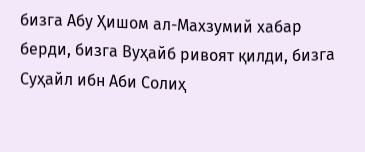бизга Абу Ҳишом ал-Махзумий хабар берди, бизга Вуҳайб ривоят қилди, бизга Суҳайл ибн Аби Солиҳ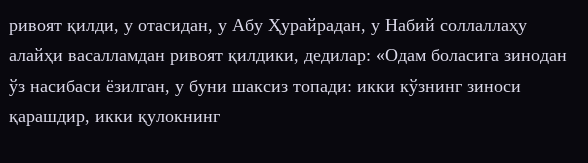ривоят қилди, у отасидан, у Абу Ҳурайрадан, у Набий соллаллаҳу алайҳи васалламдан ривоят қилдики, дедилар: «Одам боласига зинодан ўз насибаси ёзилган, у буни шаксиз топади: икки кўзнинг зиноси қарашдир, икки қулокнинг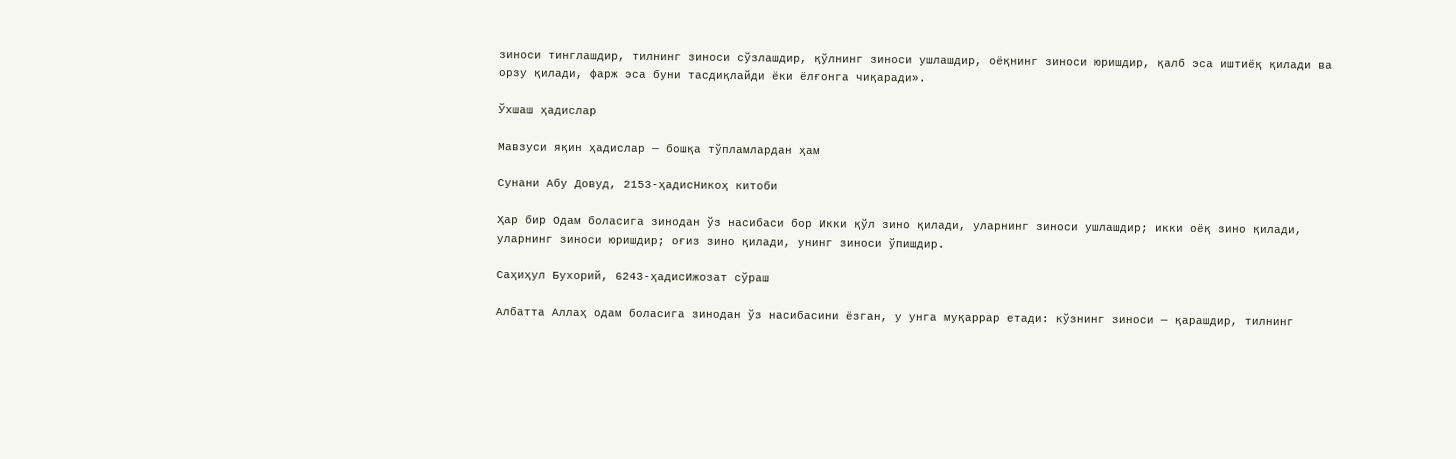зиноси тинглашдир, тилнинг зиноси сўзлашдир, қўлнинг зиноси ушлашдир, оёқнинг зиноси юришдир, қалб эса иштиёқ қилади ва орзу қилади, фарж эса буни тасдиқлайди ёки ёлғонга чиқаради».

Ўхшаш ҳадислар

Мавзуси яқин ҳадислар — бошқа тўпламлардан ҳам

Сунани Абу Довуд, 2153-ҳадисНикоҳ китоби

Ҳар бир Одам боласига зинодан ўз насибаси бор Икки қўл зино қилади, уларнинг зиноси ушлашдир; икки оёқ зино қилади, уларнинг зиноси юришдир; оғиз зино қилади, унинг зиноси ўпишдир.

Саҳиҳул Бухорий, 6243-ҳадисИжозат сўраш

Албатта Аллаҳ одам боласига зинодан ўз насибасини ёзган, у унга муқаррар етади: кўзнинг зиноси — қарашдир, тилнинг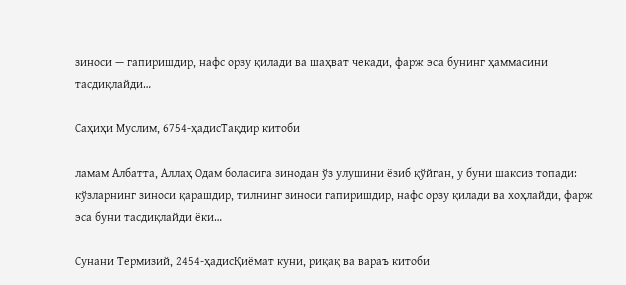зиноси — гапиришдир, нафс орзу қилади ва шаҳват чекади, фарж эса бунинг ҳаммасини тасдиқлайди…

Саҳиҳи Муслим, 6754-ҳадисТақдир китоби

ламам Албатта, Аллаҳ Одам боласига зинодан ўз улушини ёзиб қўйган, у буни шаксиз топади: кўзларнинг зиноси қарашдир, тилнинг зиноси гапиришдир, нафс орзу қилади ва хоҳлайди, фарж эса буни тасдиқлайди ёки…

Сунани Термизий, 2454-ҳадисҚиёмат куни, риқақ ва вараъ китоби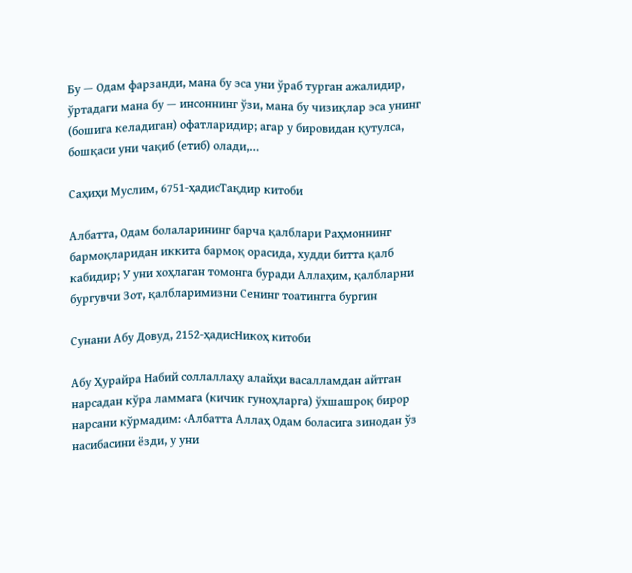Бу — Одам фарзанди, мана бу эса уни ўраб турган ажалидир, ўртадаги мана бу — инсоннинг ўзи, мана бу чизиқлар эса унинг (бошига келадиган) офатларидир; агар у бировидан қутулса, бошқаси уни чақиб (етиб) олади,…

Саҳиҳи Муслим, 6751-ҳадисТақдир китоби

Албатта, Одам болаларининг барча қалблари Раҳмоннинг бармоқларидан иккита бармоқ орасида, худди битта қалб кабидир; У уни хоҳлаган томонга буради Аллаҳим, қалбларни бургувчи Зот, қалбларимизни Сенинг тоатингга бургин

Сунани Абу Довуд, 2152-ҳадисНикоҳ китоби

Абу Ҳурайра Набий соллаллаҳу алайҳи васалламдан айтган нарсадан кўра ламмага (кичик гуноҳларга) ўхшашроқ бирор нарсани кўрмадим: ‹Албатта Аллаҳ Одам боласига зинодан ўз насибасини ёзди, у уни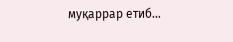муқаррар етиб…